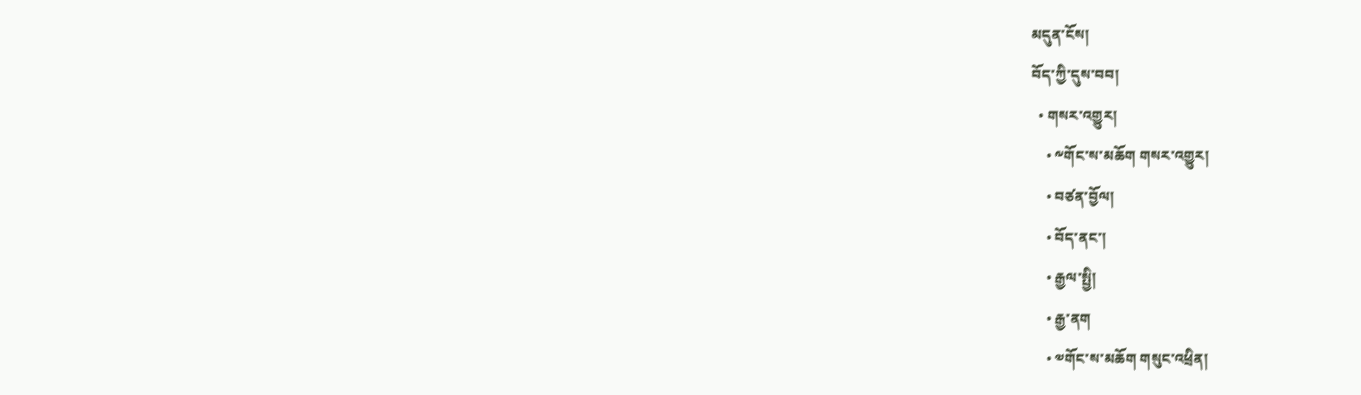མདུན་ངོས།
བོད་ཀྱི་དུས་བབ།
  • གསར་འགྱུར།
    • ༸གོང་ས་མཆོག གསར་འགྱུར།
    • བཙན་བྱོལ།
    • བོད་ནང་།
    • རྒྱལ་སྤྱི།
    • རྒྱ་ནག
    • ༧གོང་ས་མཆོག གསུང་འཕྲིན།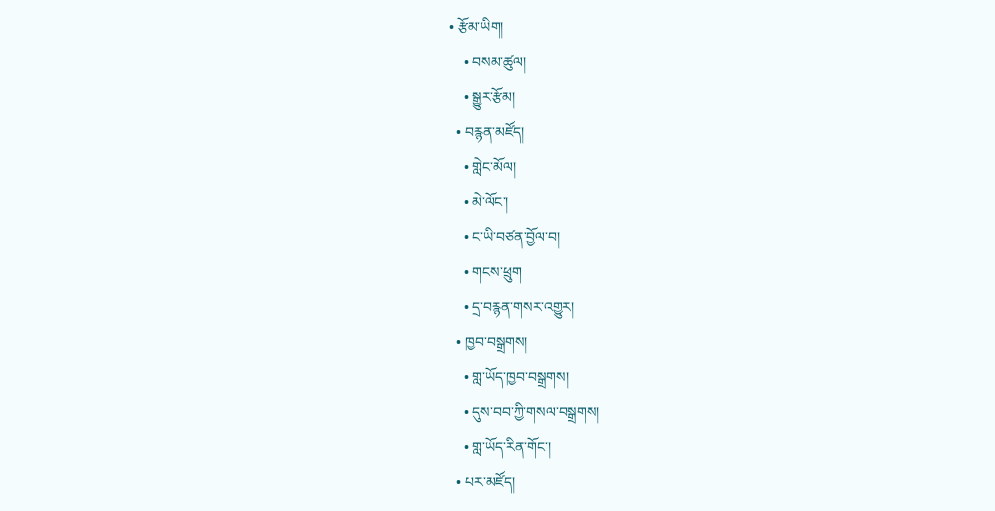• རྩོམ་ཡིག།
    • བསམ་ཚུལ།
    • སྒྱུར་རྩོམ།
  • བརྙན་མཛོད།
    • གླེང་མོལ།
    • མེ་ལོང་།
    • ང་ཡི་བཙན་བྱོལ་བ།
    • གངས་ཕྲུག
    • དྲ་བརྙན་གསར་འགྱུར།
  • ཁྱབ་བསྒྲགས།
    • གླ་ཡོད་ཁྱབ་བསྒྲགས།
    • དུས་བབ་ཀྱི་གསལ་བསྒྲགས།
    • གླ་ཡོད་རིན་གོང་།
  • པར་མཛོད།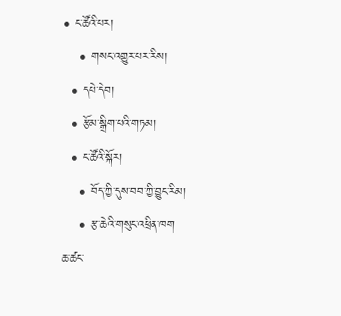• ང་ཚོའི་པར།
    • གསང་འགྱུར་པར་རིས།
  • དཔེ་དེབ།
  • རྩོམ་སྒྲིག་པའི་གཏམ།
  • ང་ཚོའི་སྐོར།
    • བོད་ཀྱི་དུས་བབ་ཀྱི་བྱུང་རིམ།
    • རྩ་ཆེའི་གསུང་འཕྲིན་ཁག
ཆ་ཚང་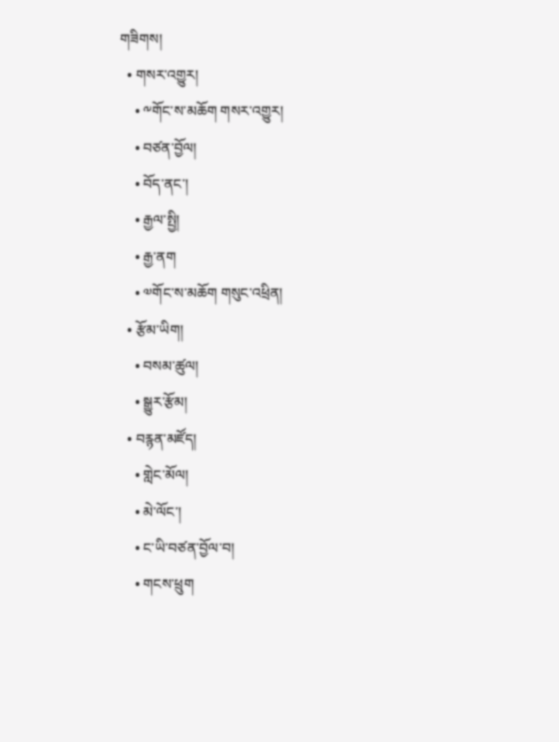གཟིགས།
  • གསར་འགྱུར།
    • ༸གོང་ས་མཆོག གསར་འགྱུར།
    • བཙན་བྱོལ།
    • བོད་ནང་།
    • རྒྱལ་སྤྱི།
    • རྒྱ་ནག
    • ༧གོང་ས་མཆོག གསུང་འཕྲིན།
  • རྩོམ་ཡིག།
    • བསམ་ཚུལ།
    • སྒྱུར་རྩོམ།
  • བརྙན་མཛོད།
    • གླེང་མོལ།
    • མེ་ལོང་།
    • ང་ཡི་བཙན་བྱོལ་བ།
    • གངས་ཕྲུག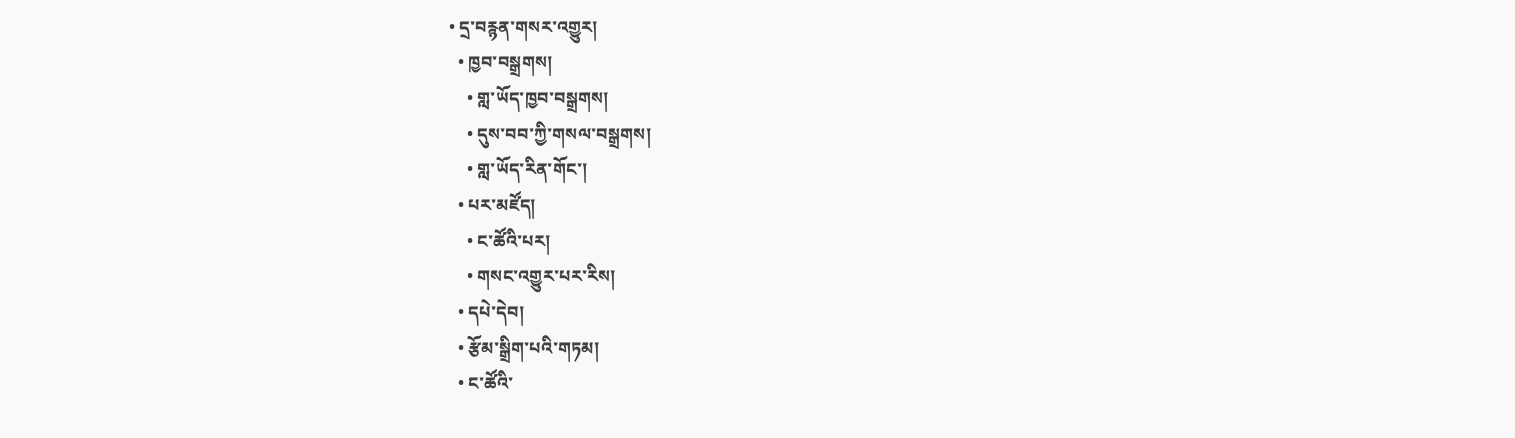• དྲ་བརྙན་གསར་འགྱུར།
  • ཁྱབ་བསྒྲགས།
    • གླ་ཡོད་ཁྱབ་བསྒྲགས།
    • དུས་བབ་ཀྱི་གསལ་བསྒྲགས།
    • གླ་ཡོད་རིན་གོང་།
  • པར་མཛོད།
    • ང་ཚོའི་པར།
    • གསང་འགྱུར་པར་རིས།
  • དཔེ་དེབ།
  • རྩོམ་སྒྲིག་པའི་གཏམ།
  • ང་ཚོའི་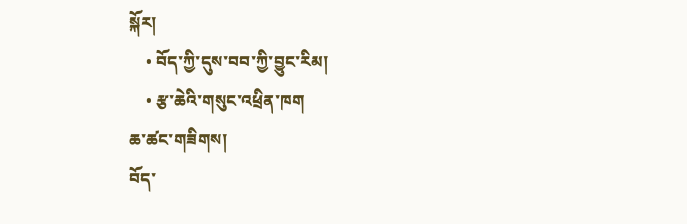སྐོར།
    • བོད་ཀྱི་དུས་བབ་ཀྱི་བྱུང་རིམ།
    • རྩ་ཆེའི་གསུང་འཕྲིན་ཁག
ཆ་ཚང་གཟིགས།
བོད་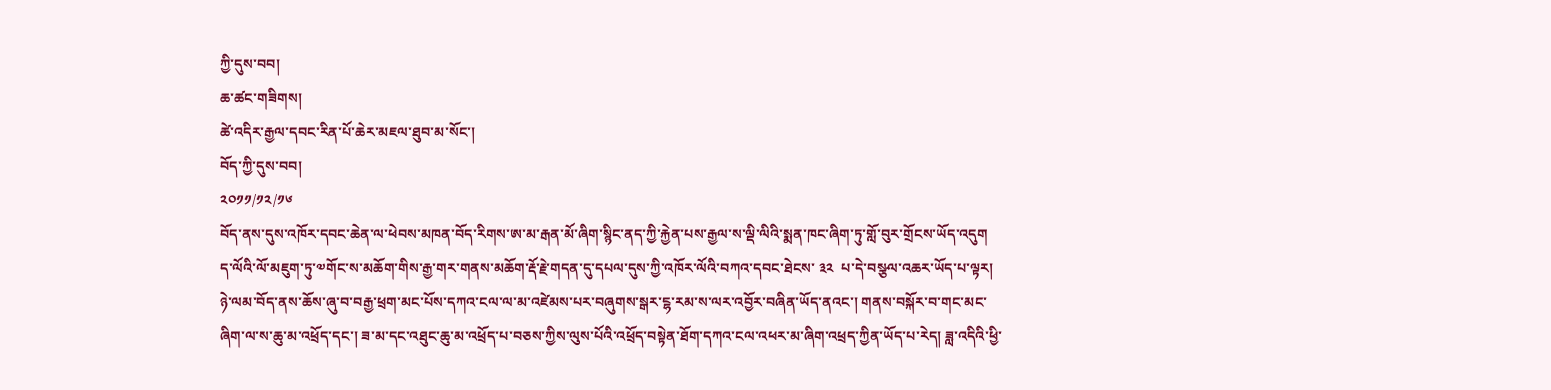ཀྱི་དུས་བབ།
ཆ་ཚང་གཟིགས།
ཚེ་འདིར་རྒྱལ་དབང་རིན་པོ་ཆེར་མཇལ་ཐུབ་མ་སོང་།
བོད་ཀྱི་དུས་བབ།
༢༠༡༡/༡༢/༡༦
བོད་ནས་དུས་འཁོར་དབང་ཆེན་ལ་ཕེབས་མཁན་བོད་རིགས་ཨ་མ་རྒན་མོ་ཞིག་སྙིང་ནད་ཀྱི་རྐྱེན་པས་རྒྱལ་ས་ལྡི་ལིའི་སྨན་ཁང་ཞིག་ཏུ་གློ་བུར་གྲོངས་ཡོད་འདུག
ད་ལོའི་ལོ་མཇུག་ཏུ་༧གོང་ས་མཆོག་གིས་རྒྱ་གར་གནས་མཆོག་རྡོ་རྗེ་གདན་དུ་དཔལ་དུས་ཀྱི་འཁོར་ལོའི་བཀའ་དབང་ཐེངས་ ༣༢  པ་དེ་བསྩལ་འཆར་ཡོད་པ་ལྟར། ཉེ་ལམ་བོད་ནས་ཆོས་ཞུ་བ་བརྒྱ་ཕྲག་མང་པོས་དཀའ་ངལ་ལ་མ་འཛེམས་པར་བཞུགས་སྒར་ངྷ་རམ་ས་ལར་འབྱོར་བཞིན་ཡོད་ནའང་། གནས་བསྐོར་བ་གང་མང་ཞིག་ལ་ས་ཆུ་མ་འཕྲོད་དང་། ཟ་མ་དང་འཐུང་ཆུ་མ་འཕྲོད་པ་བཅས་ཀྱིས་ལུས་པོའི་འཕྲོད་བསྟེན་ཐོག་དཀའ་ངལ་འཕར་མ་ཞིག་འཕྲད་ཀྱིན་ཡོད་པ་རེད། ཟླ་འདིའི་ཕྱི་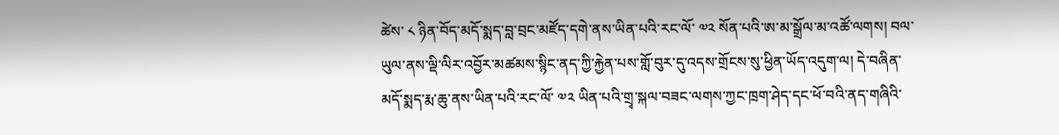ཚེས་ ༨ ཉིན་བོད་མདོ་སྨད་བླ་བྲང་མཛོད་དགེ་ནས་ཡིན་པའི་རང་ལོ་ ༧༢ སོན་པའི་ཨ་མ་སྒྲོལ་མ་འཚོ་ལགས། བལ་ཡུལ་ནས་ལྡི་ལིར་འབྱོར་མཚམས་སྙིང་ནད་ཀྱི་རྐྱེན་པས་གློ་བུར་དུ་འདས་གྲོངས་སུ་ཕྱིན་ཡོད་འདུག་ལ། དེ་བཞིན་མདོ་སྨད་རྨ་ཆུ་ནས་ཡིན་པའི་རང་ལོ་ ༧༢ ཡིན་པའི་གྲྭ་སྐལ་བཟང་ལགས་ཀྱང་ཁྲག་ཤེད་དང་ཕོ་བའི་ནད་གཞིའི་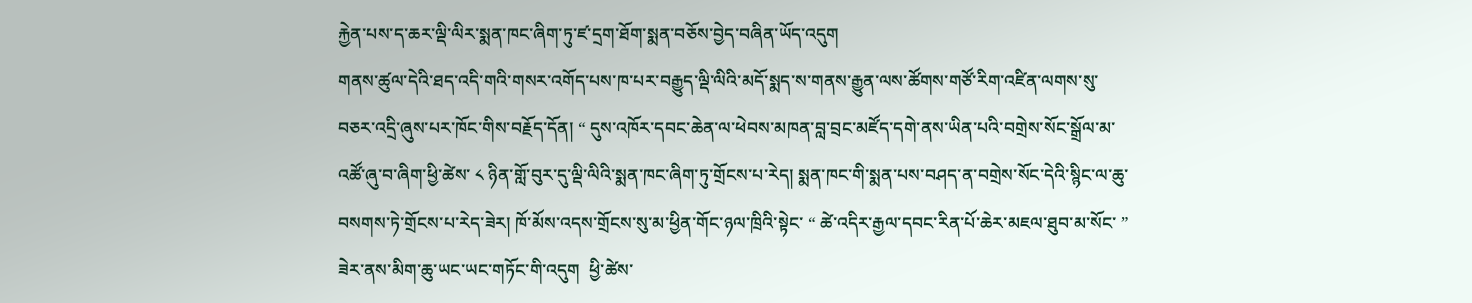རྐྱེན་པས་ད་ཆར་ལྡི་ལིར་སྨན་ཁང་ཞིག་ཏུ་ཛ་དྲག་ཐོག་སྨན་བཅོས་བྱེད་བཞིན་ཡོད་འདུག
གནས་ཚུལ་དེའི་ཐད་འདི་གའི་གསར་འགོད་པས་ཁ་པར་བརྒྱུད་ལྡི་ལིའི་མདོ་སྨད་ས་གནས་རྒྱུན་ལས་ཚོགས་གཙོ་རིག་འཛིན་ལགས་སུ་བཅར་འདྲི་ཞུས་པར་ཁོང་གིས་བརྗོད་དོན། “ དུས་འཁོར་དབང་ཆེན་ལ་ཕེབས་མཁན་བླ་བྲང་མཛོད་དགེ་ནས་ཡིན་པའི་བགྲེས་སོང་སྒྲོལ་མ་འཚོ་ཞུ་བ་ཞིག་ཕྱི་ཚེས་ ༨ ཉིན་གློ་བུར་དུ་ལྡི་ལིའི་སྨན་ཁང་ཞིག་ཏུ་གྲོངས་པ་རེད། སྨན་ཁང་གི་སྨན་པས་བཤད་ན་བགྲེས་སོང་དེའི་སྙིང་ལ་ཆུ་བསགས་ཏེ་གྲོངས་པ་རེད་ཟེར། ཁོ་མོས་འདས་གྲོངས་སུ་མ་ཕྱིན་གོང་ཉལ་ཁྲིའི་སྟེང་ “ ཚེ་འདིར་རྒྱལ་དབང་རིན་པོ་ཆེར་མཇལ་ཐུབ་མ་སོང་ ” ཟེར་ནས་མིག་ཆུ་ཡང་ཡང་གཏོང་གི་འདུག  ཕྱི་ཚེས་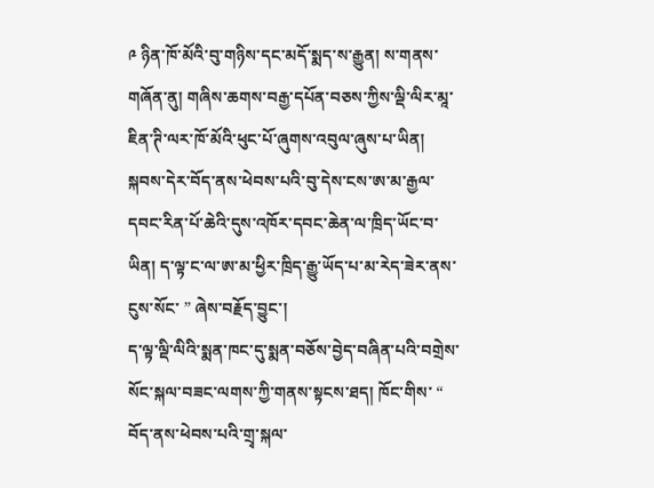༩ ཉིན་ཁོ་མོའི་བུ་གཉིས་དང་མདོ་སྨད་ས་རྒྱུན། ས་གནས་གཞོན་ནུ། གཞིས་ཆགས་བརྒྱ་དཔོན་བཅས་ཀྱིས་ལྡི་ལིར་མཱ་ཇིན་ཊི་ལར་ཁོ་མོའི་ཕུང་པོ་ཞུགས་འབུལ་ཞུས་པ་ཡིན། སྐབས་དེར་བོད་ནས་ཕེབས་པའི་བུ་དེས་ངས་ཨ་མ་རྒྱལ་དབང་རིན་པོ་ཆེའི་དུས་འཁོར་དབང་ཆེན་ལ་ཁྲིད་ཡོང་བ་ཡིན། ད་ལྟ་ང་ལ་ཨ་མ་ཕྱིར་ཁྲིད་རྒྱུ་ཡོད་པ་མ་རེད་ཟེར་ནས་ངུས་སོང་ ” ཞེས་བརྗོད་བྱུང་།
ད་ལྟ་ལྡི་ལིའི་སྨན་ཁང་དུ་སྨན་བཅོས་བྱེད་བཞིན་པའི་བགྲེས་སོང་སྐལ་བཟང་ལགས་ཀྱི་གནས་སྟངས་ཐད། ཁོང་གིས་ “ བོད་ནས་ཕེབས་པའི་གྲྭ་སྐལ་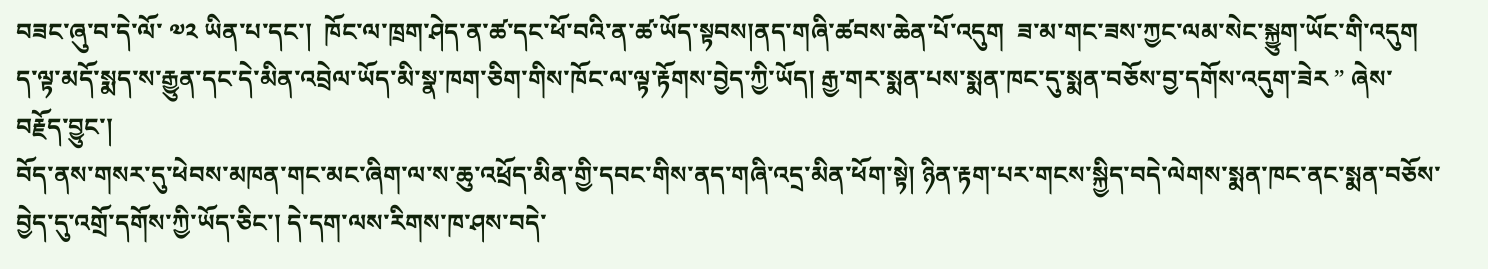བཟང་ཞུ་བ་དེ་ལོ་ ༧༢ ཡིན་པ་དང་།  ཁོང་ལ་ཁྲག་ཤེད་ན་ཚ་དང་ཕོ་བའི་ན་ཚ་ཡོད་སྟབས།ནད་གཞི་ཚབས་ཆེན་པོ་འདུག  ཟ་མ་གང་ཟས་ཀྱང་ལམ་སེང་སྐྱུག་ཡོང་གི་འདུག  ད་ལྟ་མདོ་སྨད་ས་རྒྱུན་དང་དེ་མིན་འབྲེལ་ཡོད་མི་སྣ་ཁག་ཅིག་གིས་ཁོང་ལ་ལྟ་རྟོགས་བྱེད་ཀྱི་ཡོད། རྒྱ་གར་སྨན་པས་སྨན་ཁང་དུ་སྨན་བཅོས་བྱ་དགོས་འདུག་ཟེར ” ཞེས་བརྗོད་བྱུང་།
བོད་ནས་གསར་དུ་ཕེབས་མཁན་གང་མང་ཞིག་ལ་ས་ཆུ་འཕྲོད་མིན་གྱི་དབང་གིས་ནད་གཞི་འདྲ་མིན་ཕོག་སྟེ། ཉིན་རྟག་པར་གངས་སྐྱིད་བདེ་ལེགས་སྨན་ཁང་ནང་སྨན་བཅོས་བྱེད་དུ་འགྲོ་དགོས་ཀྱི་ཡོད་ཅིང་། དེ་དག་ལས་རིགས་ཁ་ཤས་བདེ་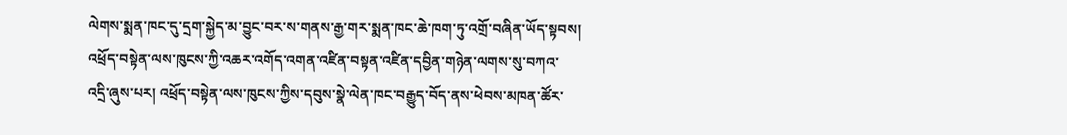ལེགས་སྨན་ཁང་དུ་དྲག་སྐྱེད་མ་བྱུང་བར་ས་གནས་རྒྱ་གར་སྨན་ཁང་ཆེ་ཁག་ཏུ་འགྲོ་བཞིན་ཡོད་སྟབས།  འཕྲོད་བསྟེན་ལས་ཁུངས་ཀྱི་འཆར་འགོད་འགན་འཛིན་བསྟན་འཛིན་དབྱིན་གཉེན་ལགས་སུ་བཀའ་འདྲི་ཞུས་པར། འཕྲོད་བསྟེན་ལས་ཁུངས་ཀྱིས་དབུས་སྣེ་ལེན་ཁང་བརྒྱུད་བོད་ནས་ཕེབས་མཁན་ཚོར་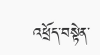འཕྲོད་བསྟེན་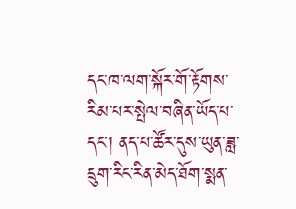དང་ཁ་ལག་སྐོར་གོ་རྟོགས་རིམ་པར་སྤེལ་བཞིན་ཡོད་པ་དང་། ནད་པ་ཚོར་དུས་ཡུན་ཟླ་དྲུག་རིང་རིན་མེད་ཐོག་སྨན་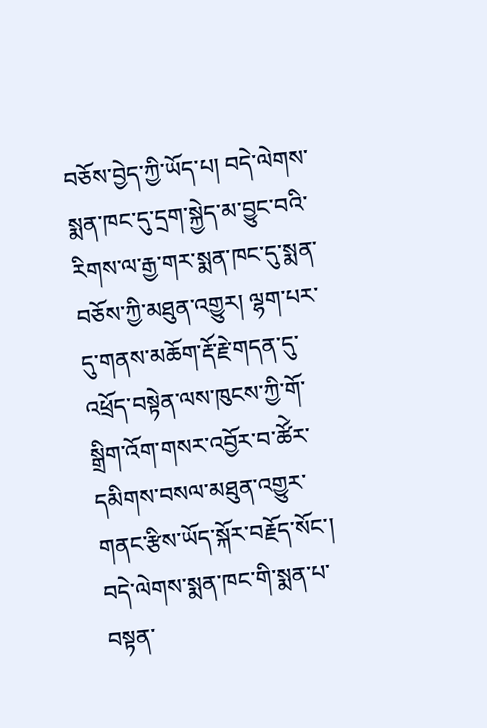བཅོས་བྱེད་ཀྱི་ཡོད་པ། བདེ་ལེགས་སྨན་ཁང་དུ་དྲག་སྐྱེད་མ་བྱུང་བའི་རིགས་ལ་རྒྱ་གར་སྨན་ཁང་དུ་སྨན་བཅོས་ཀྱི་མཐུན་འགྱུར། ལྷག་པར་དུ་གནས་མཆོག་རྡོ་རྗེ་གདན་དུ་འཕྲོད་བསྟེན་ལས་ཁུངས་ཀྱི་གོ་སྒྲིག་འོག་གསར་འབྱོར་བ་ཚོེར་དམིགས་བསལ་མཐུན་འགྱུར་གནང་རྩིས་ཡོད་སྐོར་བརྗོད་སོང་།
བདེ་ལེགས་སྨན་ཁང་གི་སྨན་པ་བསྟན་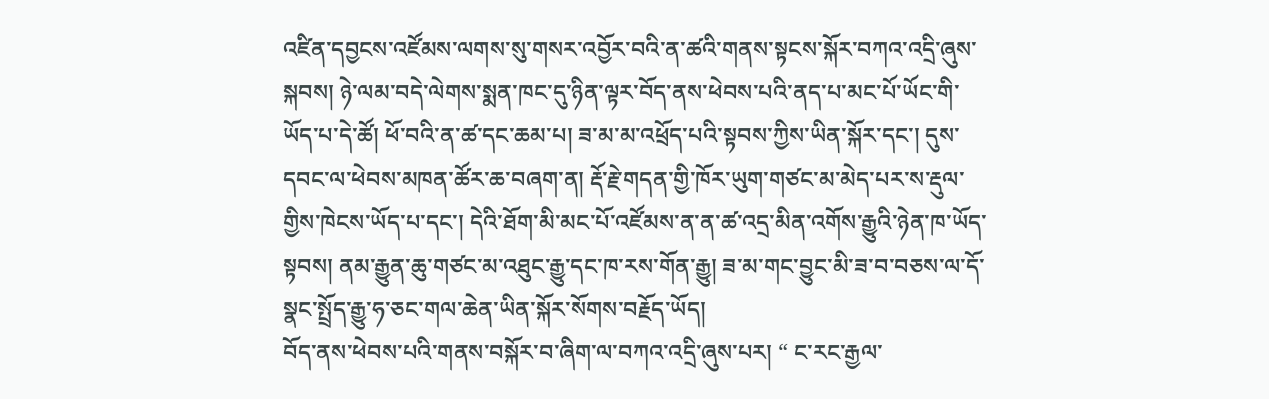འཛིན་དབྱངས་འཛོམས་ལགས་སུ་གསར་འབྱོར་བའི་ན་ཚའི་གནས་སྟངས་སྐོར་བཀའ་འདྲི་ཞུས་སྐབས། ཉེ་ལམ་བདེ་ལེགས་སྨན་ཁང་དུ་ཉིན་ལྟར་བོད་ནས་ཕེབས་པའི་ནད་པ་མང་པོ་ཡོང་གི་ཡོད་པ་དེ་ཚོ། ཕོ་བའི་ན་ཚ་དང་ཆམ་པ། ཟ་མ་མ་འཕྲོད་པའི་སྟབས་ཀྱིས་ཡིན་སྐོར་དང་། དུས་དབང་ལ་ཕེབས་མཁན་ཚོར་ཆ་བཞག་ན། རྡོ་རྗེ་གདན་གྱི་ཁོར་ཡུག་གཙང་མ་མེད་པར་ས་རྡུལ་གྱིས་ཁེངས་ཡོད་པ་དང་། དེའི་ཐོག་མི་མང་པོ་འཛོམས་ན་ན་ཚ་འདྲ་མིན་འགོས་རྒྱུའི་ཉེན་ཁ་ཡོད་སྟབས། ནམ་རྒྱུན་ཆུ་གཙང་མ་འཐུང་རྒྱུ་དང་ཁ་རས་གོན་རྒྱུ། ཟ་མ་གང་བྱུང་མི་ཟ་བ་བཅས་ལ་དོ་སྣང་སྤྲོད་རྒྱུ་ཧ་ཅང་གལ་ཆེན་ཡིན་སྐོར་སོགས་བརྗོད་ཡོད།
བོད་ནས་ཕེབས་པའི་གནས་བསྐོར་བ་ཞིག་ལ་བཀའ་འདྲི་ཞུས་པར། “ ང་རང་རྒྱལ་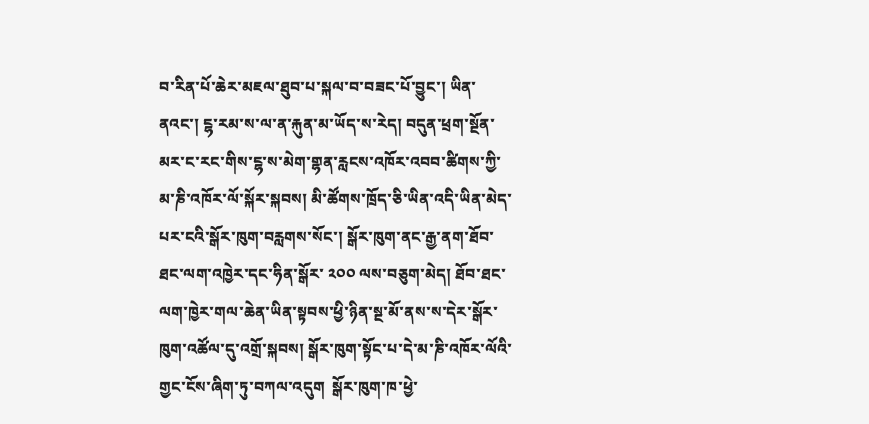བ་རིན་པོ་ཆེར་མཇལ་ཐུབ་པ་སྐལ་བ་བཟང་པོ་བྱུང་། ཡིན་ནའང་། ངྷ་རམ་ས་ལ་ན་རྐུན་མ་ཡོད་ས་རེད། བདུན་ཕྲག་སྔོན་མར་ང་རང་གིས་ངྷ་ས་མེག་གྷན་རླངས་འཁོར་འབབ་ཚིགས་ཀྱི་མ་ཎི་འཁོར་ལོ་སྐོར་སྐབས། མི་ཚོགས་ཁྲོད་ཅི་ཡིན་འདི་ཡིན་མེད་པར་ངའི་སྒོར་ཁུག་བརླགས་སོང་། སྒོར་ཁུག་ནང་རྒྱ་ནག་ཐོབ་ཐང་ལག་འཁྱེར་དང་ཧིན་སྒོར་ ༢༠༠ ལས་བཅུག་མེད། ཐོབ་ཐང་ལག་ཁྱེར་གལ་ཆེན་ཡིན་སྟབས་ཕྱི་ཉིན་སྔ་མོ་ནས་ས་དེར་སྒོར་ཁུག་འཚོལ་དུ་འགྲོ་སྐབས། སྒོར་ཁུག་སྟོང་པ་དེ་མ་ཎི་འཁོར་ལོའི་གྱང་ངོས་ཞིག་ཏུ་བཀལ་འདུག  སྒོར་ཁུག་ཁ་ཕྱེ་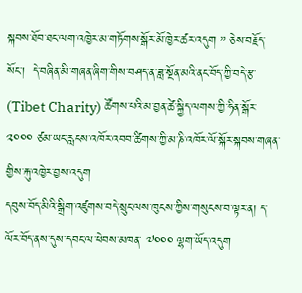སྐབས་ཐོབ་ཐང་ལག་འཁྱེར་མ་གཏོགས་སྒོར་མོ་ཁྱེར་ཚར་འདུག ” ཅེས་བརྗོད་སོང་།  དེ་བཞིན་མི་གཞན་ཞིག་གིས་བཤད་ན་ཟླ་སྔོན་མའི་ནང་བོད་ཀྱི་བདེ་རྩ་ (Tibet Charity) ཚོགས་པའི་མ་བྱན་ཚེ་སྐྱིད་ལགས་ཀྱི་ཧིན་སྒོར་ ༢༠༠༠ ཙམ་ཡང་རླངས་འཁོར་འབབ་ཚིགས་ཀྱི་མ་ཎི་འཁོར་ལོ་སྐོར་སྐབས་གཞན་གྱིས་རྐུ་འཁྱེར་བྱས་འདུག
དབུས་བོད་མིའི་སྒྲིག་འཛུགས་བདེ་སྲུང་ལས་ཁུངས་ཀྱིས་གསུངས་བ་ལྟར་ན། ད་ལོར་བོད་ནས་དུས་དབང་ལ་ཕེབས་མཁན་ ༧༠༠༠ ལྷག་ཡོད་འདུག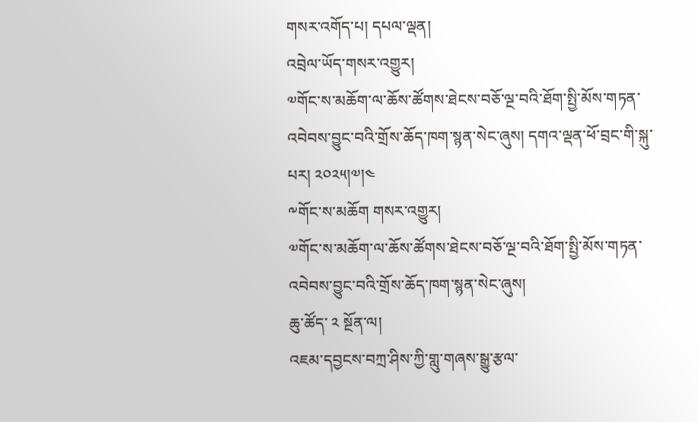གསར་འགོད་པ། དཔལ་ལྡན།
འབྲེལ་ཡོད་གསར་འགྱུར།
༧གོང་ས་མཆོག་ལ་ཆོས་ཚོགས་ཐེངས་བཅོ་ལྔ་བའི་ཐོག་སྤྱི་མོས་གཏན་འབེབས་བྱུང་བའི་གྲོས་ཆོད་ཁག་སྙན་སེང་ཞུས། དགའ་ལྡན་ཕོ་བྲང་གི་སྐུ་པར། ༢༠༢༥།༧།༤
༸གོང་ས་མཆོག གསར་འགྱུར།
༧གོང་ས་མཆོག་ལ་ཆོས་ཚོགས་ཐེངས་བཅོ་ལྔ་བའི་ཐོག་སྤྱི་མོས་གཏན་འབེབས་བྱུང་བའི་གྲོས་ཆོད་ཁག་སྙན་སེང་ཞུས།
ཆུ་ཚོད་ ༢ སྔོན་ལ།
འཇམ་དབྱངས་བཀྲ་ཤིས་ཀྱི་གླུ་གཞས་སྒྱུ་རྩལ་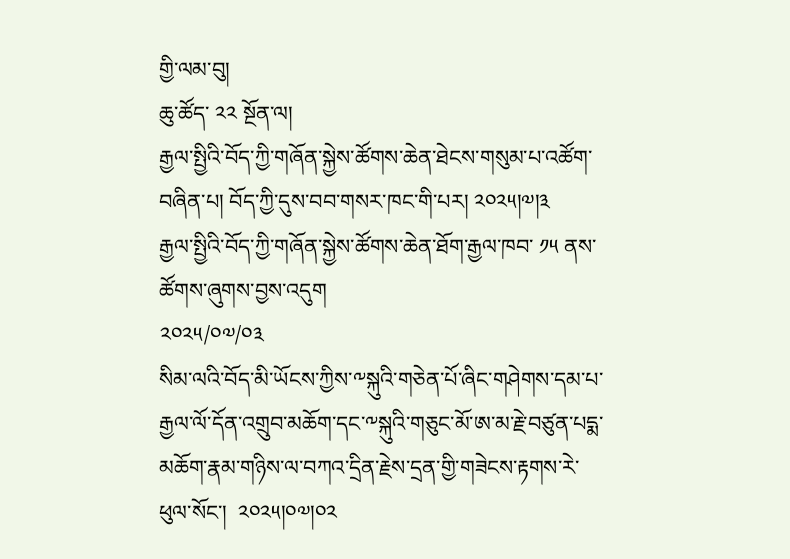གྱི་ལམ་བུ།
ཆུ་ཚོད་ ༢༢ སྔོན་ལ།
རྒྱལ་སྤྱིའི་བོད་ཀྱི་གཞོན་སྐྱེས་ཚོགས་ཆེན་ཐེངས་གསུམ་པ་འཚོག་བཞིན་པ། བོད་ཀྱི་དུས་བབ་གསར་ཁང་གི་པར། ༢༠༢༥།༧།༣
རྒྱལ་སྤྱིའི་བོད་ཀྱི་གཞོན་སྐྱེས་ཚོགས་ཆེན་ཐོག་རྒྱལ་ཁབ་ ༡༥ ནས་ཚོགས་ཞུགས་བྱས་འདུག
༢༠༢༥/༠༧/༠༣
སིམ་ལའི་བོད་མི་ཡོངས་ཀྱིས་༸སྐུའི་གཅེན་པོ་ཞིང་གཤེགས་དམ་པ་རྒྱལ་ལོ་དོན་འགྲུབ་མཆོག་དང་༸སྐུའི་གཅུང་མོ་ཨ་མ་རྗེ་བཙུན་པདྨ་མཆོག་རྣམ་གཉིས་ལ་བཀའ་དྲིན་རྗེས་དྲན་གྱི་གཟེངས་རྟགས་རེ་ཕུལ་སོང་།  ༢༠༢༥།༠༧།༠༢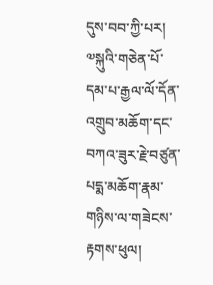དུས་བབ་ཀྱི་པར།
༧སྐུའི་གཅེན་པོ་དམ་པ་རྒྱལ་ལོ་དོན་འགྲུབ་མཆོག་དང་བཀའ་ཟུར་རྗེ་བཙུན་པདྨ་མཆོག་རྣམ་གཉིས་ལ་གཟེངས་རྟགས་ཕུལ།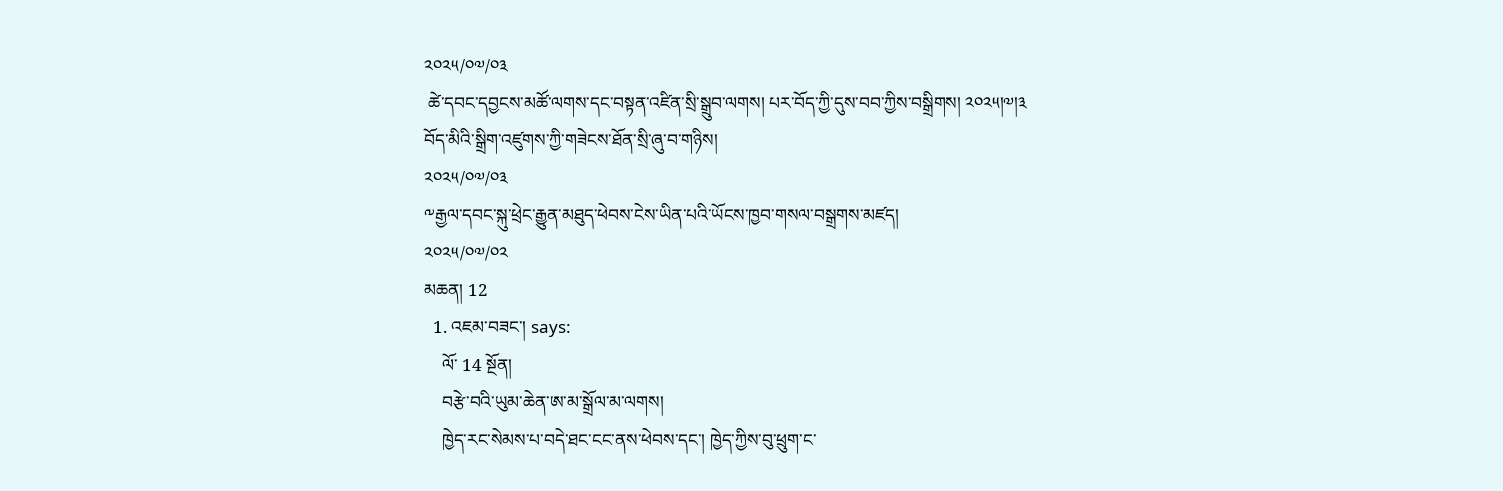༢༠༢༥/༠༧/༠༣
 ཚེ་དབང་དབྱངས་མཚོ་ལགས་དང་བསྟན་འཛིན་སྲི་སྒྲུབ་ལགས། པར་བོད་ཀྱི་དུས་བབ་ཀྱིས་བསྒྲིགས། ༢༠༢༥།༧།༣
བོད་མིའི་སྒྲིག་འཛུགས་ཀྱི་གཟེངས་ཐོན་སྲི་ཞུ་བ་གཉིས།
༢༠༢༥/༠༧/༠༣
༸རྒྱལ་དབང་སྐུ་ཕྲེང་རྒྱུན་མཐུད་ཕེབས་ངེས་ཡིན་པའི་ཡོངས་ཁྱབ་གསལ་བསྒྲགས་མཛད།
༢༠༢༥/༠༧/༠༢
མཆན། 12
  1. འཇམ་བཟང་། says:
    ལོ་ 14 སྔོན།
    བརྩེ་བའི་ཡུམ་ཆེན་ཨ་མ་སྒྲོལ་མ་ལགས།
    ཁྱེད་རང་སེམས་པ་བདེ་ཐང་ངང་ནས་ཕེབས་དང་། ཁྱེད་ཀྱིས་བུ་ཕྲུག་ང་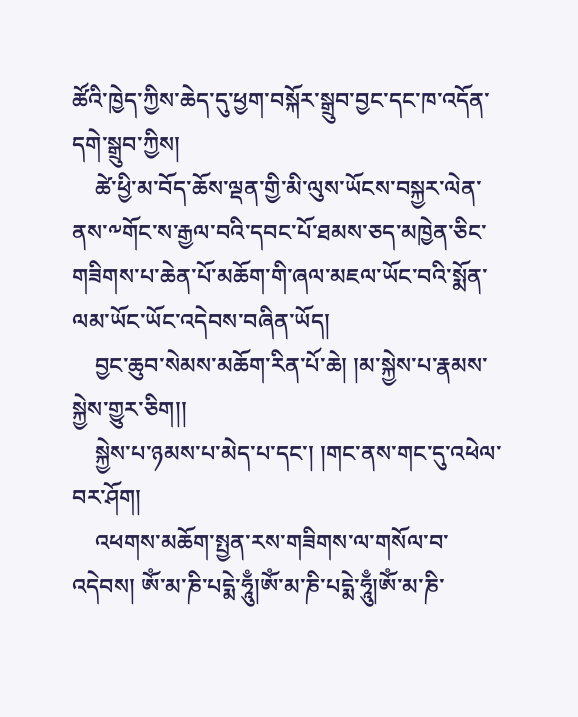ཚོའི་ཁྱེད་ཀྱིས་ཆེད་དུ་ཕྱག་བསྐོར་སྒྲུབ་བྱང་དང་ཁ་འདོན་དགེ་སྒྲུབ་ཀྱིས།
    ཚེ་ཕྱི་མ་བོད་ཆོས་ལྡན་གྱི་མི་ལུས་ཡོངས་བསྐྱར་ལེན་ནས་༸གོང་ས་རྒྱལ་བའི་དབང་པོ་ཐམས་ཅད་མཁྱེན་ཅིང་གཟིགས་པ་ཆེན་པོ་མཆོག་གི་ཞལ་མཇལ་ཡོང་བའི་སྨོན་ལམ་ཡོང་ཡོང་འདེབས་བཞིན་ཡོད།
    བྱང་ཆུབ་སེམས་མཆོག་རིན་པོ་ཆེ། །མ་སྐྱེས་པ་རྣམས་སྐྱེས་གྱུར་ཅིག།།
    སྐྱེས་པ་ཉམས་པ་མེད་པ་དང་། །གང་ནས་གང་དུ་འཕེལ་བར་ཤོག།
    འཕགས་མཆོག་སྤྱན་རས་གཟིགས་ལ་གསོལ་བ་འདེབས། ཨོཾ་མ་ཎི་པདྨེ་ཧཱུྃ།ཨོཾ་མ་ཎི་པདྨེ་ཧཱུྃ།ཨོཾ་མ་ཎི་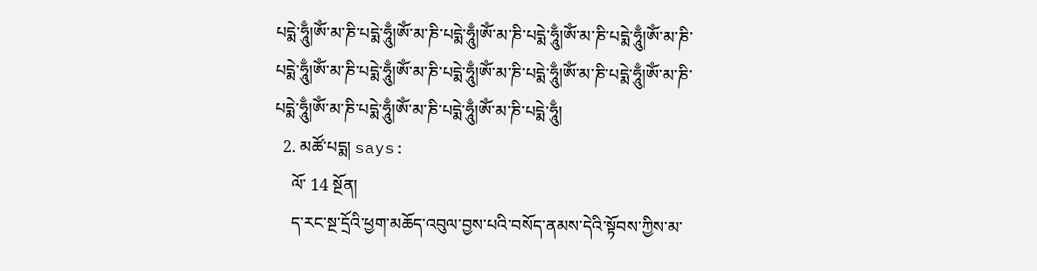པདྨེ་ཧཱུྃ།ཨོཾ་མ་ཎི་པདྨེ་ཧཱུྃ།ཨོཾ་མ་ཎི་པདྨེ་ཧཱུྃ།ཨོཾ་མ་ཎི་པདྨེ་ཧཱུྃ།ཨོཾ་མ་ཎི་པདྨེ་ཧཱུྃ།ཨོཾ་མ་ཎི་པདྨེ་ཧཱུྃ།ཨོཾ་མ་ཎི་པདྨེ་ཧཱུྃ།ཨོཾ་མ་ཎི་པདྨེ་ཧཱུྃ།ཨོཾ་མ་ཎི་པདྨེ་ཧཱུྃ།ཨོཾ་མ་ཎི་པདྨེ་ཧཱུྃ།ཨོཾ་མ་ཎི་པདྨེ་ཧཱུྃ།ཨོཾ་མ་ཎི་པདྨེ་ཧཱུྃ།ཨོཾ་མ་ཎི་པདྨེ་ཧཱུྃ།ཨོཾ་མ་ཎི་པདྨེ་ཧཱུྃ།
  2. མཚོ་པདྨ། says:
    ལོ་ 14 སྔོན།
    ད་རང་སྔ་དྲོའི་ཕྱག་མཆོད་འབུལ་བྱས་པའི་བསོད་ནམས་དེའི་སྟོབས་ཀྱིས་མ་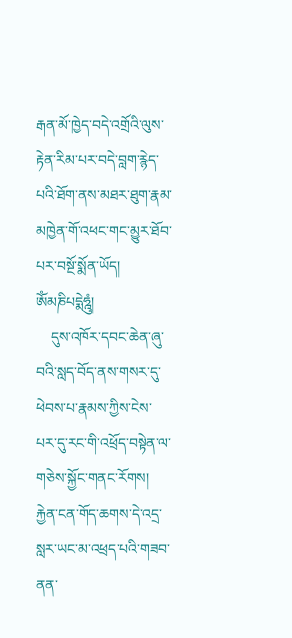རྒན་མོ་ཁྱེད་བདེ་འགྲོའི་ལུས་རྟེན་རིམ་པར་བདེ་བླག་རྙེད་པའི་ཐོག་ནས་མཐར་ཐུག་རྣམ་མཁྱེན་གོ་འཕང་གང་མྱུར་ཐོབ་པར་བསྔོ་སྨོན་ཡོད། ཨོཾམཎིཔདྨེཧྰུཾ།
    དུས་འཁོར་དབང་ཆེན་ཞུ་བའི་སླད་བོད་ནས་གསར་དུ་ཕེབས་པ་རྣམས་ཀྱིས་ངེས་པར་དུ་རང་གི་འཕྲོད་བསྟེན་ལ་གཅེས་སྐྱོང་གནང་རོགས། རྐྱེན་ངན་གོད་ཆགས་དེ་འདྲ་སླར་ཡང་མ་འཕྲད་པའི་གཟབ་ནན་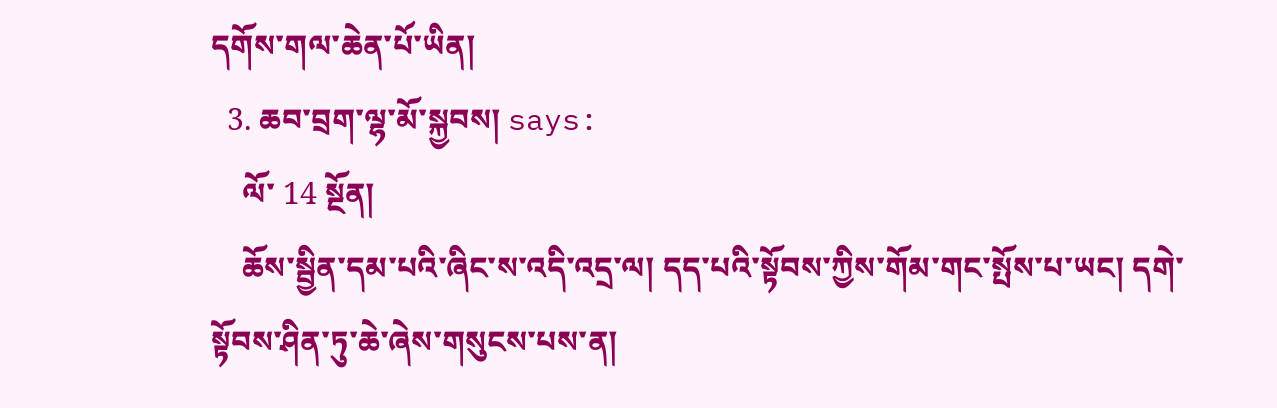དགོས་གལ་ཆེན་པོ་ཡིན།
  3. ཆབ་བྲག་ལྷ་མོ་སྐྱབས། says:
    ལོ་ 14 སྔོན།
    ཆོས་སྦྱིན་དམ་པའི་ཞིང་ས་འདི་འདྲ་ལ། དད་པའི་སྟོབས་ཀྱིས་གོམ་གང་སྤོས་པ་ཡང། དགེ་སྟོབས་ཤིན་ཏུ་ཆེ་ཞེས་གསུངས་པས་ན།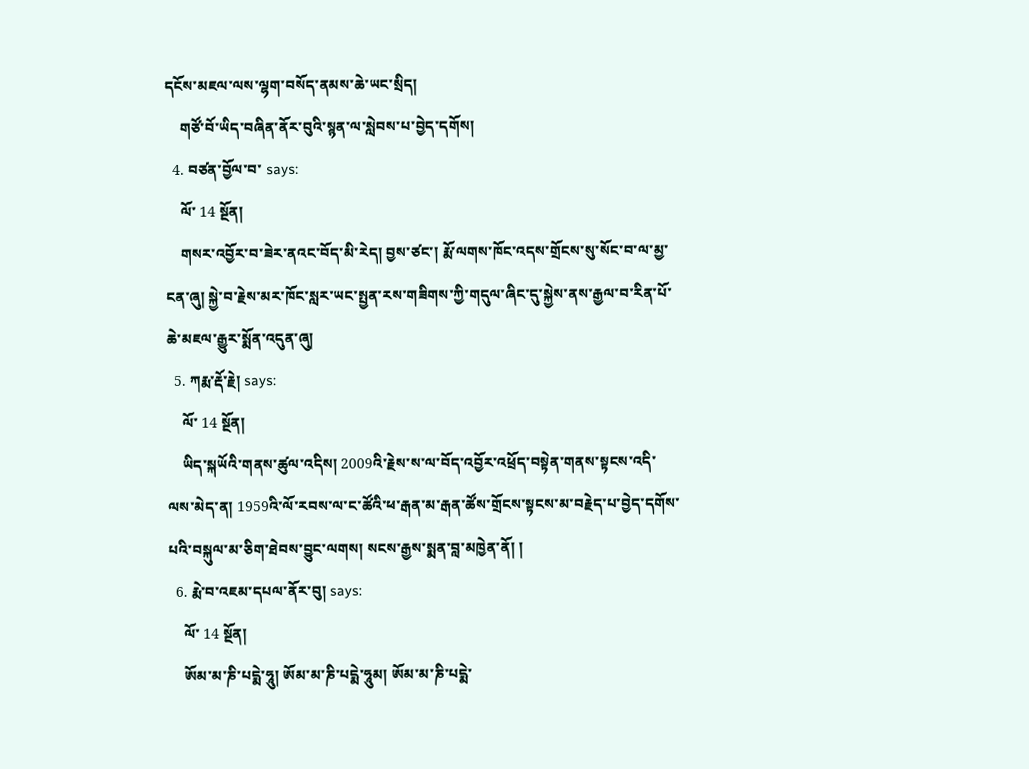དངོས་མཇལ་ལས་ལྷག་བསོད་ནམས་ཆེ་ཡང་སྲིད།
    གཙོ་བོ་ཡིད་བཞིན་ནོར་བུའི་སྙན་ལ་སླེབས་པ་བྱེད་དགོས།
  4. བཙན་བྱོལ་བ་ says:
    ལོ་ 14 སྔོན།
    གསར་འབྱོར་བ་ཟེར་ནའང་བོད་མི་རེད། བྱས་ཙང་། རྨོ་ལགས་ཁོང་འདས་གྲོངས་སུ་སོང་བ་ལ་མྱ་ངན་ཞུ། སྐྱེ་བ་རྗེས་མར་ཁོང་སླར་ཡང་སྤྱན་རས་གཟིགས་ཀྱི་གདུལ་ཞིང་དུ་སྐྱེས་ནས་རྒྱལ་བ་རིན་པོ་ཆེ་མཇལ་རྒྱུར་སྨོན་འདུན་ཞུ།
  5. ཀརྨ་རྡོ་རྗེ། says:
    ལོ་ 14 སྔོན།
    ཡིད་སྐཡོའི་གནས་ཚུལ་འདིས། 2009འི་རྗེས་ས་ལ་བོད་འབྱོར་འཕྲོད་བསྟེན་གནས་སྟངས་འདི་ལས་མེད་ན། 1959འི་ལོ་རབས་ལ་ང་ཚོའི་ཕ་རྒན་མ་རྒན་ཚོས་གྲོངས་སྟངས་མ་བརྗེད་པ་བྱེད་དགོས་པའི་བསྐུལ་མ་ཅིག་ཐེབས་བྱུང་ལགས། སངས་རྒྱས་སྨན་བླ་མཁྱེན་ནོ། །
  6. རྨེ་བ་འཇམ་དཔལ་ནོར་བུ། says:
    ལོ་ 14 སྔོན།
    ཨོམ་མ་ཎི་པདྨེ་ཧཱུ། ཨོམ་མ་ཎི་པདྨེ་ཧཱུམ། ཨོམ་མ་ཎི་པདྨེ་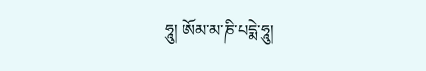ཧཱུ། ཨོམ་མ་ཎི་པདྨེ་ཧཱུ།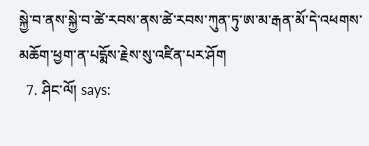སྐྱེ་བ་ནས་སྐྱེ་བ་ཚེ་རབས་ནས་ཚེ་རབས་ཀུན་ཏུ་ཨ་མ་རྒན་མོ་དེ་འཕགས་མཆོག་ཕྱག་ན་པདྨོས་རྗེས་སུ་འཛིན་པར་ཤོག
  7. ཤིང་ལོ། says: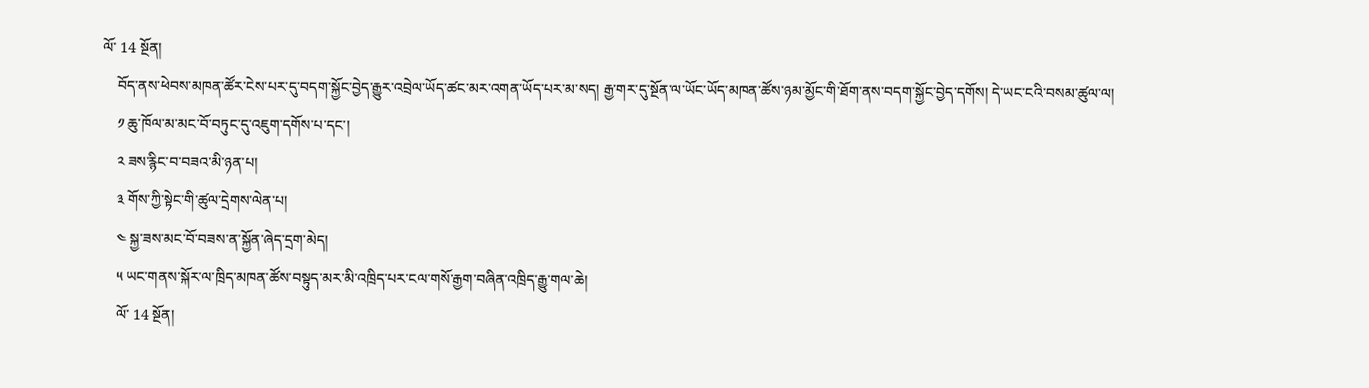ལོ་ 14 སྔོན།
    བོད་ནས་ཕེབས་མཁན་ཚོར་ངེས་པར་དུ་བདག་སྐྱོང་བྱེད་རྒྱུར་འབྲེལ་ཡོད་ཚང་མར་འགན་ཡོད་པར་མ་སད། རྒྱ་གར་དུ་སྔོན་ལ་ཡོང་ཡོད་མཁན་ཚོས་ཉམ་མྱོང་གི་ཐོག་ནས་བདག་སྐྱོང་བྱེད་དགོས། དེ་ཡང་ངའི་བསམ་ཚུལ་ལ།
    ༡ ཆུ་ཁོལ་མ་མང་བོ་བཏུང་དུ་འཇུག་དགོས་པ་དང་།
    ༢ ཟས་རྙིང་བ་བཟའ་མི་ཉན་པ།
    ༣ གོས་ཀྱི་སྟེང་གི་ཚུལ་དྲེགས་ལེན་པ།
    ༤ སྐྱ་ཟས་མང་བོ་བཟས་ན་སྐྱོན་ཞེད་དྲག་མེད།
    ༥ ཡང་གནས་སྐོར་ལ་ཁྲིད་མཁན་ཚོས་བསྟུད་མར་མི་འཁྲིད་པར་ངལ་གསོ་རྒྱག་བཞིན་འཁྲིད་རྒྱུ་གལ་ཆེ།
    ལོ་ 14 སྔོན།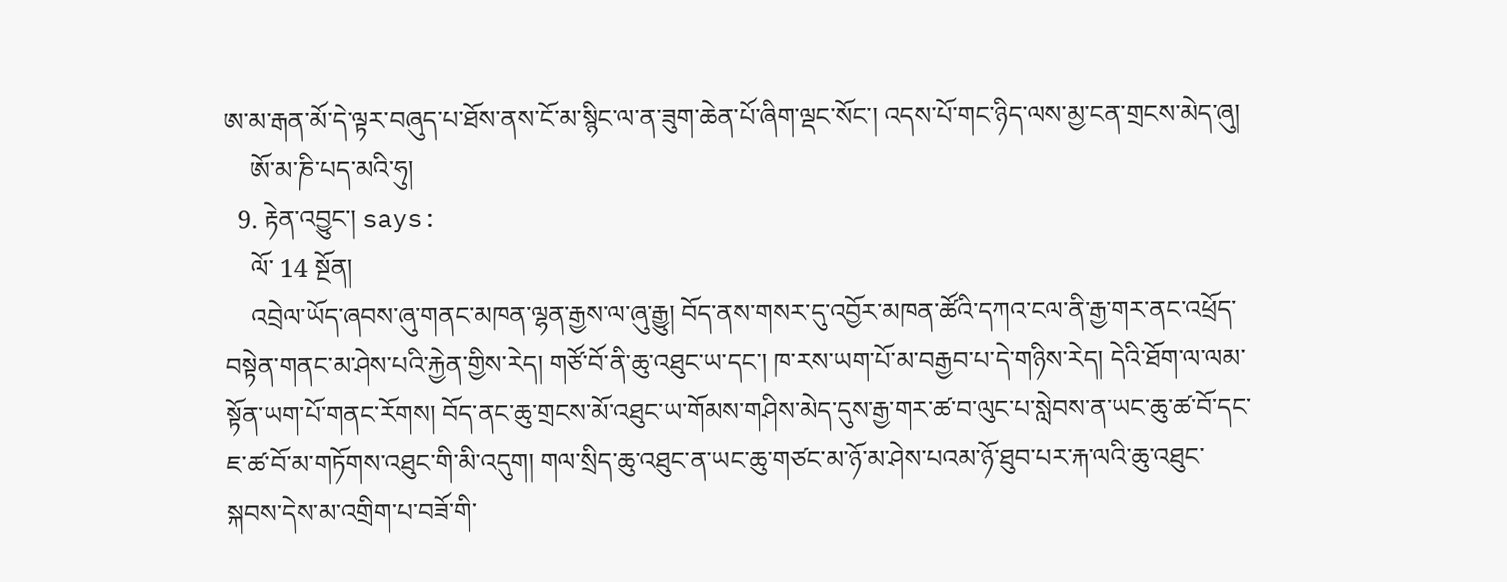ཨ་མ་རྒན་མོ་དེ་ལྟར་བཞུད་པ་ཐོས་ནས་ངོ་མ་སྙིང་ལ་ན་ཟུག་ཆེན་པོ་ཞིག་ལྡང་སོང་། འདས་པོ་གང་ཉིད་ལས་མྱ་ངན་གྲངས་མེད་ཞུ།
    ཨོ་མ་ཎི་པད་མའི་ཧུ།
  9. རྟེན་འབྱུང་། says:
    ལོ་ 14 སྔོན།
    འབྲེལ་ཡོད་ཞབས་ཞུ་གནང་མཁན་ལྷན་རྒྱས་ལ་ཞུ་རྒྱུ། བོད་ནས་གསར་དུ་འབྱོར་མཁན་ཚོའི་དཀའ་ངལ་ནི་རྒྱ་གར་ནང་འཕྲོད་བསྟེན་གནང་མ་ཤེས་པའི་རྐྱེན་གྱིས་རེད། གཙོ་བོ་ནི་ཆུ་འཐུང་ཡ་དང་། ཁ་རས་ཡག་པོ་མ་བརྒྱབ་པ་དེ་གཉིས་རེད། དེའི་ཐོག་ལ་ལམ་སྟོན་ཡག་པོ་གནང་རོགས། བོད་ནང་ཆུ་གྲངས་མོ་འཐུང་ཡ་གོམས་གཤིས་མེད་དུས་རྒྱ་གར་ཚ་བ་ལུང་པ་སླེབས་ན་ཡང་ཆུ་ཚ་བོ་དང་ཇ་ཚ་བོ་མ་གཏོགས་འཐུང་གི་མི་འདུག། གལ་སྲིད་ཆུ་འཐུང་ན་ཡང་ཆུ་གཙང་མ་ཉོ་མ་ཤེས་པའམ་ཉོ་ཐུབ་པར་རྐ་ལའི་ཆུ་འཐུང་སྐབས་དེས་མ་འགྲིག་པ་བཟོ་གི་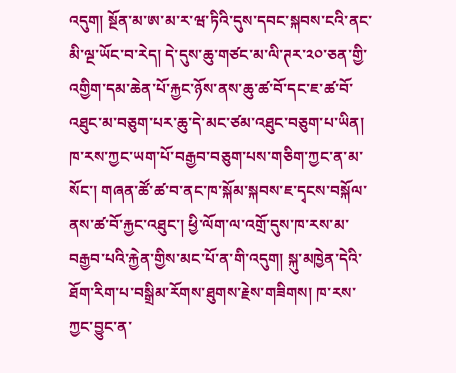འདུག། སྔོན་མ་ཨ་མ་ར་ཝ་ཏིའི་དུས་དབང་སྐབས་ངའི་ནང་མི་ལྔ་ཡོང་བ་རེད། དེ་དུས་ཆུ་གཙང་མ་ལི་ཊར་༢༠་ཅན་གྱི་འགྱིག་དམ་ཆེན་པོ་རྐྱང་ཉོས་ནས་ཆུ་ཚ་བོ་དང་ཇ་ཚ་བོ་འཐུང་མ་བཅུག་པར་ཆུ་དེ་མང་ཙམ་འཐུང་བཅུག་པ་ཡིན། ཁ་རས་ཀྱང་ཡག་པོ་བརྒྱབ་བཅུག་པས་གཅིག་ཀྱང་ན་མ་སོང་། གཞན་ཚོ་ཚ་བ་ནང་ཁ་སྐོམ་སྐབས་ཇ་དྭངས་བསྐོལ་ནས་ཚ་བོ་རྐྱང་འཐུང་། ཕྱི་ལོག་ལ་འགྲོ་དུས་ཁ་རས་མ་བརྒྱབ་པའི་རྐྱེན་གྱིས་མང་པོ་ན་གི་འདུག། སྐུ་མཁྱེན་དེའི་ཐོག་རིག་པ་བསྒྲིམ་རོགས་ཐུགས་རྗེས་གཟིགས། ཁ་རས་ཀྱང་བྱུང་ན་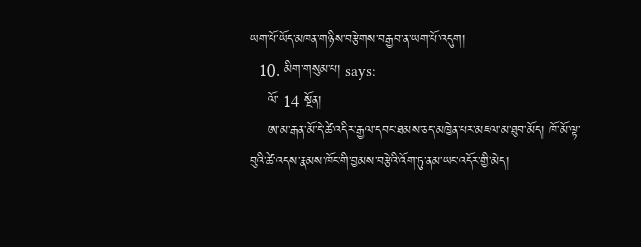ཡག་པོ་ཡོད་མཁན་གཉིས་བརྩེགས་བརྒྱབ་ན་ཡག་པོ་འདུག།
  10. མིག་གསུམ་པ། says:
    ལོ་ 14 སྔོན།
    ཨ་མ་རྒན་མོ་དེ་ཚེ་འདིར་རྒྱལ་དབང་ཐམས་ཅད་མཁྱེན་པར་མཇལ་མ་ཐུབ་མོད། ཁོ་མོ་ལྟ་བུའི་ཚེ་འདས་རྣམས་ཁོང་གི་བྱམས་བརྩེའི་འོག་ཏུ་ནམ་ཡང་འདོར་གྱི་མེད།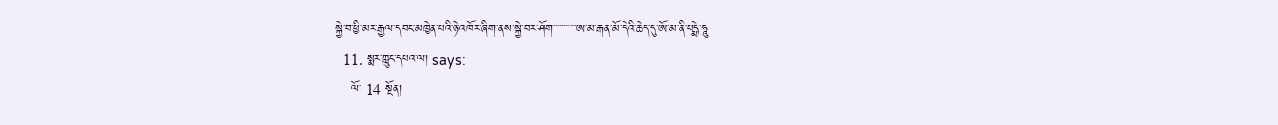སྐྱེ་བ་ཕྱི་མར་རྒྱལ་དབང་མཁྱེན་པའི་ཉེ་འཁོར་ཞིག་ནས་སྐྱེ་བར་ཤོག་་་་་་་་་་་ཨ་མ་རྒན་མོ་དེའི་ཆེད་དུ་ཨོ་མ་ནི་པདྨེ་ཧཱུ
  11. སྨར་ཀླུང་དཔའ་ལ། says:
    ལོ་ 14 སྔོན།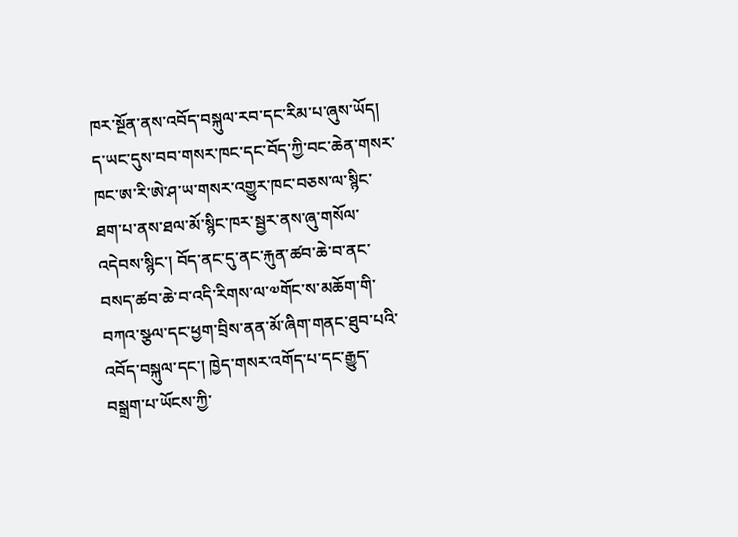ཁར་སྔོན་ནས་འབོད་བསྐུལ་རབ་དང་རིམ་པ་ཞུས་ཡོད། ད་ཡང་དུས་བབ་གསར་ཁང་དང་བོད་ཀྱི་བང་ཆེན་གསར་ཁང་ཨ་རི་ཨེ་ཤ་ཡ་གསར་འགྱུར་ཁང་བཅས་ལ་སྙིང་ཐག་པ་ནས་ཐལ་མོ་སྙིང་ཁར་སྦྱར་ནས་ཞུ་གསོལ་འདེབས་སྙིང་། བོད་ནང་དུ་ནང་རྐུན་ཚབ་ཆེ་བ་ནང་བསད་ཚབ་ཆེ་བ་འདི་རིགས་ལ་༧གོང་ས་མཆོག་གི་བཀའ་སྩལ་དང་ཕྱག་བྲིས་ནན་མོ་ཞིག་གནང་ཐུབ་པའི་འབོད་བསྐུལ་དང་། ཁྱེད་གསར་འགོད་པ་དང་རྒྱུད་བསྒྲག་པ་ཡོངས་ཀྱི་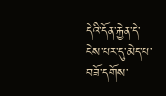དེའི་དོན་རྐྱེན་དེ་ངེས་པར་དུ་མེད་པ་བཟོ་དགོས་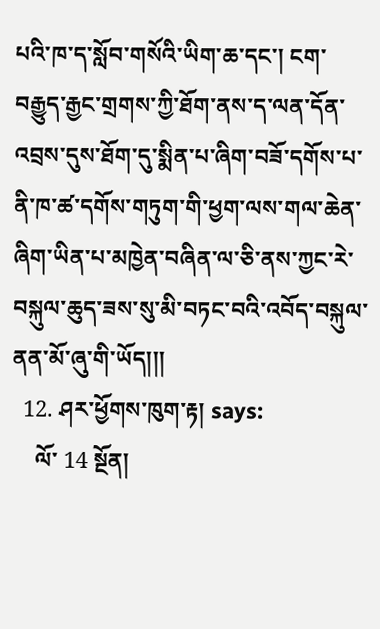པའི་ཁ་ད་སློབ་གསོའི་ཡིག་ཆ་དང་། ངག་བརྒྱུད་རྒྱང་གྲགས་ཀྱི་ཐོག་ནས་ད་ལན་དོན་འབྲས་དུས་ཐོག་དུ་སྨིན་པ་ཞིག་བཟོ་དགོས་པ་ནི་ཁ་ཚ་དགོས་གཏུག་གི་ཕྱག་ལས་གལ་ཆེན་ཞིག་ཡིན་པ་མཁྱེན་བཞིན་ལ་ཅི་ནས་ཀྱང་རེ་བསྐུལ་ཆུད་ཟས་སུ་མི་བཏང་བའི་འབོད་བསྐུལ་ནན་མོ་ཞུ་གི་ཡོད།།།
  12. ཤར་ཕྱོགས་ཁུག་རྟ། says:
    ལོ་ 14 སྔོན།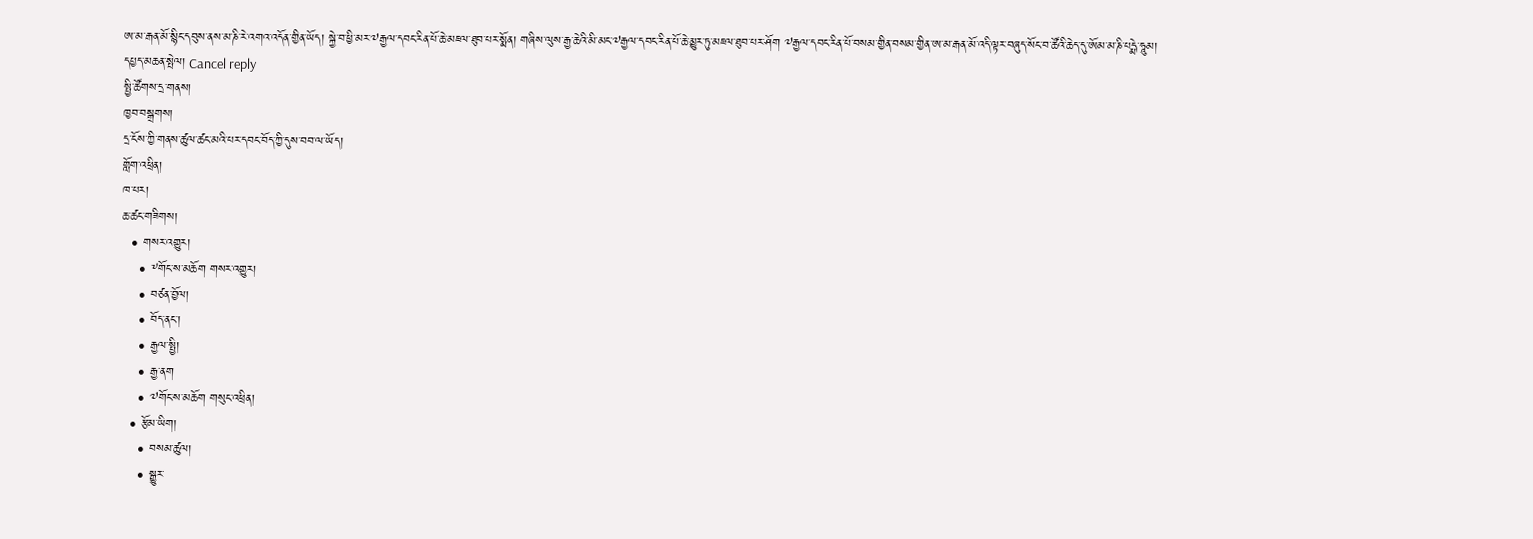ཨ་མ་རྒན་མོ་སྙིང་དབུས་ནས་མ་ཎི་རེ་འགའ་འདོན་གྱིན་ཡོད། སྐྱེ་བ་ཕྱི་མར་༧རྒྱལ་དབང་རིན་པོ་ཆེ་མཇལ་ཐུབ་པར་སྨོན། གཞིས་ལུས་རྒྱ་ཆེའི་མི་མང་༧རྒྱལ་དབང་རིན་པོ་ཆེ་མྱུར་ཏུ་མཇལ་ཐུབ་པར་ཤོག ༧རྒྱལ་དབང་རིན་པོ་བསམ་གྱིན་བསམ་གྱིན་ཨ་མ་རྒན་མོ་འདི་ལྟར་བཞུད་སོང་བ་ཚོའི་ཆེད་དུ་ཨོམ་མ་ཎི་པདྨེ་ཧཱུམ།
དཔྱད་མཆན་སྤེལ། Cancel reply
སྤྱི་ཚོགས་དྲ་གནས།
ཁྱབ་བསྒྲགས།
དྲ་ངོས་ཀྱི་གནས་ཚུལ་ཚང་མའི་པར་དབང་བོད་ཀྱི་དུས་བབ་ལ་ཡོད།
གློག་འཕྲིན།
ཁ་པར།
ཆ་ཚང་གཟིགས།
  • གསར་འགྱུར།
    • ༸གོང་ས་མཆོག གསར་འགྱུར།
    • བཙན་བྱོལ།
    • བོད་ནང་།
    • རྒྱལ་སྤྱི།
    • རྒྱ་ནག
    • ༧གོང་ས་མཆོག གསུང་འཕྲིན།
  • རྩོམ་ཡིག།
    • བསམ་ཚུལ།
    • སྒྱུར་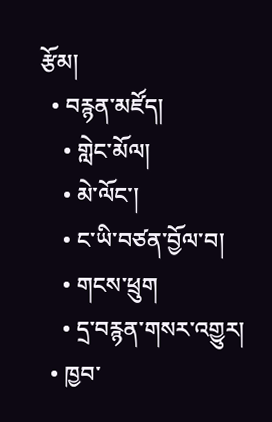རྩོམ།
  • བརྙན་མཛོད།
    • གླེང་མོལ།
    • མེ་ལོང་།
    • ང་ཡི་བཙན་བྱོལ་བ།
    • གངས་ཕྲུག
    • དྲ་བརྙན་གསར་འགྱུར།
  • ཁྱབ་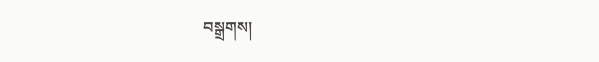བསྒྲགས།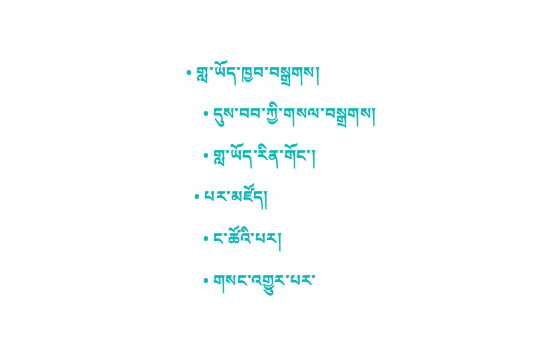• གླ་ཡོད་ཁྱབ་བསྒྲགས།
    • དུས་བབ་ཀྱི་གསལ་བསྒྲགས།
    • གླ་ཡོད་རིན་གོང་།
  • པར་མཛོད།
    • ང་ཚོའི་པར།
    • གསང་འགྱུར་པར་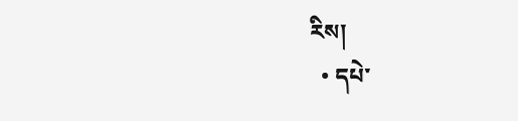རིས།
  • དཔེ་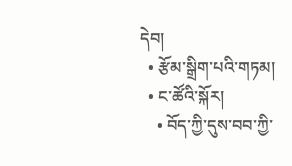དེབ།
  • རྩོམ་སྒྲིག་པའི་གཏམ།
  • ང་ཚོའི་སྐོར།
    • བོད་ཀྱི་དུས་བབ་ཀྱི་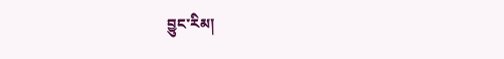བྱུང་རིམ།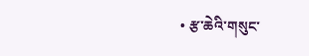• རྩ་ཆེའི་གསུང་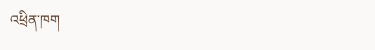འཕྲིན་ཁག